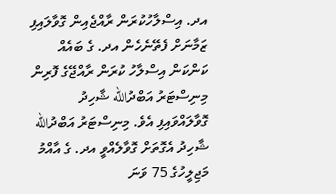އދ. އިސްލާހުކުރަން ރާއްޖެއިން ގޮވާލައިފި
ޒަމާނަށް ފެތޭނެހެން އދ. ގެ ބައެއް ކަންކަން އިސްލާހު ކުރަން ރާއްޖޭގެ ފޮރިން މިނިސްޓަރު އަބްދުالله ޝާހިދު ގޮވާލައްވައިފި އެވެ. މިނިސްޓަރު އަބްދުالله ޝާހިދު އެގޮތަށް ގޮވާލެއްވީ އދ. ގެ އާއްމު މަޖިލީހުގެ 75 ވަނަ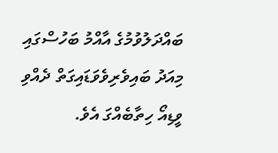ބައްދަލުވުމުގެ އާއްމު ބަހުސްގައި މިއަދު ބައިވެރިވެވަޑައިގަތް ދެއްވި ވީޑިއޯ ހިތާބެއްގަ އެވެ.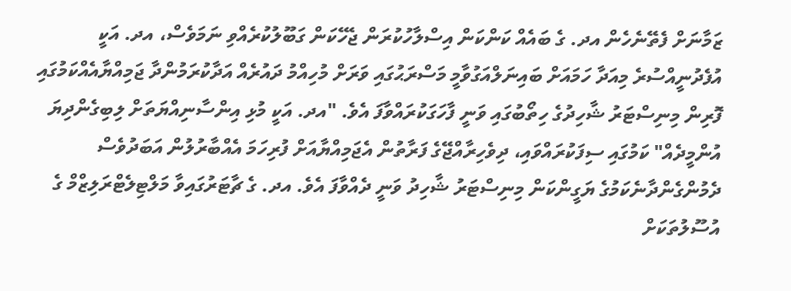ޒަމާނަށް ފެތޭނެހެން އދ. ގެ ބައެއް ކަންކަން އިސްލާހުކުރަން ޖެހޭކަން ގަބޫލުކުރެއްވި ނަމަވެސް، އދ. އަކީ އުފެދުނީއްސުރެ މިއަދާ ހަމައަށް ބައިނަލްއަގުވާމީ މަސްރަޙުގައި ވަރަށް މުހިއްމު ދައުރެއް އަދާކުރަމުންދާ ޖަމިއްޔާއެއްކަމުގައި ފޮރިން މިނިސްޓަރު ޝާހިދުގެ ހިތޯބުގައި ވަނީ ފާހަގަކުރައްވާފަ އެވެ. "އދ. އަކީ މުޅި އިންސާނިއްޔަތަށް ލިބިގެންދިޔަ އުންމީދެއް" ކަމުގައި ސިފަކުރައްވައި، ދިވެހިރާއްޖޭގެ ފަރާތުން އެޖަމިއްޔާއަށް ފުރިހަމަ އެއްބާރުލުން އަބަދުވެސް ދެމުންގެންދާނެކަމުގެ ޔަގީންކަން މިނިސްޓަރު ޝާހިދު ވަނީ ދެއްވާފަ އެވެ. އދ. ގެ ޗާޓަރުގައިވާ މަލްޓިލެޓްރަލިޒްމް ގެ އުސޫލުތަކަށް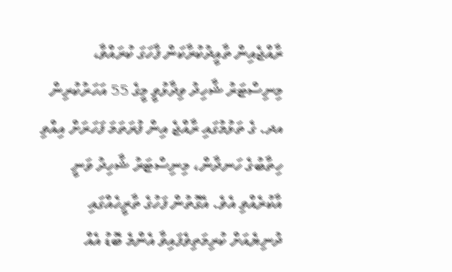ރާއްޖެއިން ތާއީދުކުރާކަން ފާހަގަ ކުރައްވާ، މިނިސްޓަރު ޝާހިދު ވިދާޅުވީ މީގެ 55 އަހަރުކުރިން އދ. ގެ ތަޅުމުގައި ރާއްޖެ އިން ފުރަތަމަ ފަހަރަށް އިއްވި ހިތާބުގެ ހަނދާން، މިނިސްޓަރު ޝާހިދު ވަނީ އާކުރެއްވި އެވެ. އެގޮތުން ފަހުގެ ތާރީހެއްގައި ދުނިޔެއަށް ކުރިމަތިވެފައިވާ އެންމެ ބޮޑު އެއް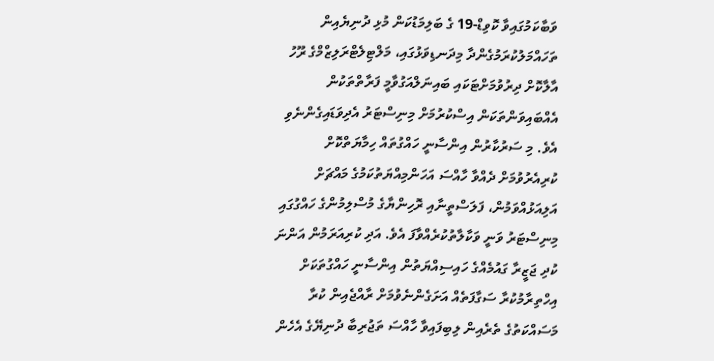ވަބާކަމުގައިވާ ކޮވިޑް-19 ގެ ބަލިމަޑުކަން މުޅި ދުނިޔެއިން ތަހައްމަލުކުރަމުގެންދާ މިދަނޑިވަޅުގައި، މަލްޓިލެޓްރަލިޒްމްގެ ރޫހު އާލާކޮށް ދިރުވުމަށްޓަކައި ބައިނަލްއަގުވާމީ ފަރާތްތަކުން އެއްބައިވަންތަކަން އިސްކުރުމަށް މިނިސްޓަރު އެދިވަޑައިގެންނެވި އެވެ. މި ސަރުކާރުން އިންސާނީ ހައްގުތައް ހިމާޔަތްކޮށް ކުރިއެރުވުމަށް ދެއްވާ ހާއްސަ އަހަންމިއްޔަތުކަމުގެ މައްޗަށް އަލިއަޅުއްވަމުން، ފަލަސްތީނާއި ރޮހިންޔާގެ މުސްލިމުންގެ ހައްގުގައި މިނިސްޓަރު ވަނީ ވަކާލާތުކުރެއްވާފަ އެވެ. އަދި ކުރިއަރަމުން އަންނަ ކުދި ޖަޒީރާ ގައުމެއްގެ ހައިސިއްޔަތުން އިންސާނީ ހައްގުތަކަށް އިހްތިރާމުކުރާ ސަގާފަތެއް އަށަގެންނެވުމަށް ރާއްޖެއިން ކުރާ މަސައްކަތުގެ ތެރެއިން ލިބިފައިވާ ހާއްސަ ތަޖުރިބާ ދުނިޔޭގެ އެހެން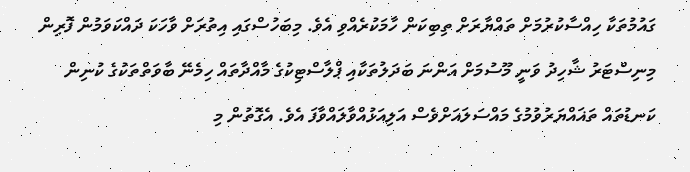ގައުމުތަކާ ހިއްސާކުރުމަށް ތައްޔާރަށް ތިބިކަން ހާމަކުރެއްވި އެވެ. މިބަހުސްގައި އިތުރަށް ވާހަކަ ދައްކަވަމުން ފޮރިން މިނިސްޓަރު ޝާހިދު ވަނީ މޫސުމަށް އަންނަ ބަދަލުތަކާއި ޕްލާސްޓިކުގެ މާއްދާތައް ހިމެނޭ ބާވަތްތަކުގެ ކުނިން ކަނޑުތައް ތަޣައްޔަރުވުމުގެ މައްސަލައަށްވެސް އަލިއަޅުއްވާލައްވާފަ އެވެ. އެގޮތުން މި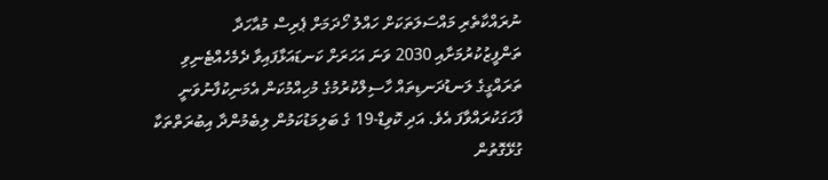ނުރައްކާތެރި މައްސަލަތަކަށް ހައްލު ހޯދަމަށް ޕެރިސް މުއާހަދާ ތަންފީޒުކުރުމަށާއި 2030 ވަނަ އަހަރަށް ކަނޑައަޅާފައިވާ ދެމެހެއްޓެނިވި ތަރައްގީގެ ލަނޑުދަނޑިތައް ހާސިލްކުރުމުގެ މުހިއްމުކަން އެމަނިކުފާނުވަނީ ފާހަގަކުރައްވާފަ އެވެ. އަދި ކޮވިޑް-19 ގެ ބަލިމަޑުކަމުން ލިބެމުންދާ އިބުރަތްތަކާ ގުޅޭގޮތުން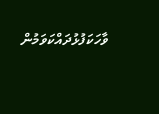ވާހަކަފުޅުދައްކަވަމުން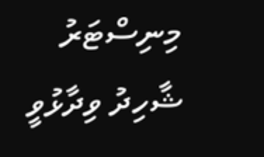މިނިސްޓަރު ޝާހިދު ވިދާޅުވީ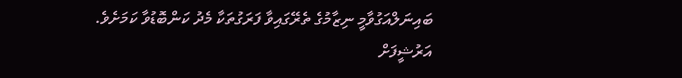ބައިނަލްއަގުވާމީ ނިޒާމުގެ ތެރޭގައިވާ ފަރަގުތަކާ މެދު ކަންބޮޑުވާ ކަމަށެވެ.
އަރުޝީފަށް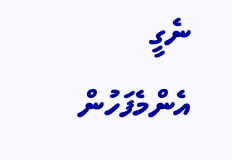ނެގީ
އެންމެފަހުން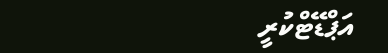އަޕްޑޭޓްކުރީ